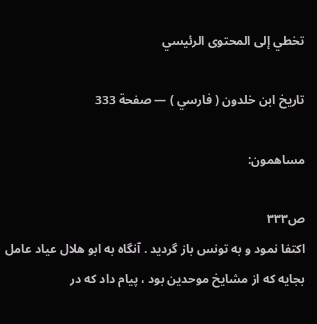تخطي إلى المحتوى الرئيسي

تاريخ ابن خلدون ( فارسي ) — صفحة 333

مساهمون:

ص٣٣٣
اكتفا نمود و به تونس باز گرديد . آنگاه به ابو هلال عياد عامل بجايه كه از مشايخ موحدين بود ، پيام داد كه در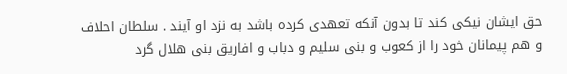حق ايشان نيكى كند تا بدون آنكه تعهدى كرده باشد به نزد او آيند . سلطان احلاف و هم پيمانان خود را از كعوب و بنى سليم و دباب و افاريق بنى هلال گرد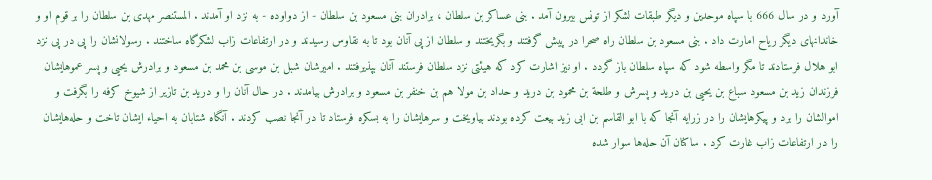آورد و در سال 666 با سپاه موحدين و ديگر طبقات لشكر از تونس بيرون آمد . بنى عساكر بن سلطان ، برادران بنى مسعود بن سلطان - از دواوده - به نزد او آمدند . المستنصر مهدى بن سلطان را بر قوم او و خاندانهاى ديگر رياح امارت داد . بنى مسعود بن سلطان راه صحرا در پيش گرفتند و بگريختند و سلطان از پى آنان بود تا به نقاوس رسيدند و در ارتفاعات زاب لشكرگاه ساختند . رسولانشان را پى در پى نزد ابو هلال فرستادند تا مگر واسطه شود كه سپاه سلطان باز گردد . او نيز اشارت كرد كه هيئتى نزد سلطان فرستند آنان بپذيرفتند . اميرشان شبل بن موسى بن محمد بن مسعود و برادرش يحيى و پسر عموهايشان فرزندان زيد بن مسعود سباع بن يحيى بن دريد و پسرش و طلحة بن محمود بن دريد و حداد بن مولا هم بن خنفر بن مسعود و برادرش بيامدند . در حال آنان را و دريد بن تازير از شيوخ كرفه را بگرفت و اموالشان را برد و پيكرهايشان را در زرايه آنجا كه با ابو القاسم بن ابى زيد بيعت كرده بودند بياويخت و سرهايشان را به بسكره فرستاد تا در آنجا نصب كردند . آنگاه شتابان به احياء ايشان تاخت و حله‌هايشان را در ارتفاعات زاب غارت كرد . ساكنان آن حله‌ها سوار شده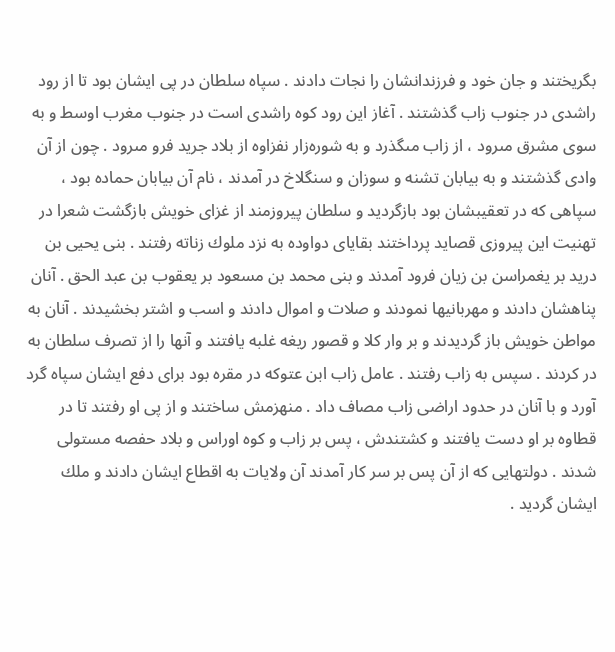بگريختند و جان خود و فرزندانشان را نجات دادند . سپاه سلطان در پى ايشان بود تا از رود راشدى در جنوب زاب گذشتند . آغاز اين رود كوه راشدى است در جنوب مغرب اوسط و به سوى مشرق مىرود ، از زاب مىگذرد و به شوره‌زار نفزاوه از بلاد جريد فرو مىرود . چون از آن وادى گذشتند و به بيابان تشنه و سوزان و سنگلاخ در آمدند ، نام آن بيابان حماده بود ، سپاهى كه در تعقيبشان بود بازگرديد و سلطان پيروزمند از غزاى خويش بازگشت شعرا در تهنيت اين پيروزى قصايد پرداختند بقاياى دواوده به نزد ملوك زناته رفتند . بنى يحيى بن دريد بر يغمراسن بن زيان فرود آمدند و بنى محمد بن مسعود بر يعقوب بن عبد الحق . آنان پناهشان دادند و مهربانيها نمودند و صلات و اموال دادند و اسب و اشتر بخشيدند . آنان به مواطن خويش باز گرديدند و بر وار كلا و قصور ريغه غلبه يافتند و آنها را از تصرف سلطان به در كردند . سپس به زاب رفتند . عامل زاب ابن عتوكه در مقره بود براى دفع ايشان سپاه گرد آورد و با آنان در حدود اراضى زاب مصاف داد . منهزمش ساختند و از پى او رفتند تا در قطاوه بر او دست يافتند و كشتندش ، پس بر زاب و كوه اوراس و بلاد حفصه مستولى شدند . دولتهايى كه از آن پس بر سر كار آمدند آن ولايات به اقطاع ايشان دادند و ملك ايشان گرديد .